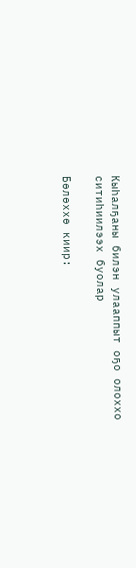Кыһалҕаны билэн улааппыт оҕо олоххо ситиһиилээх буолар

Бөлөххө киир: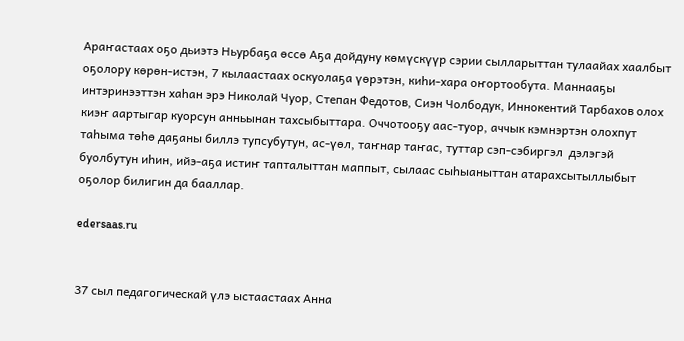Араҥастаах оҕо дьиэтэ Ньурбаҕа өссө Аҕа дойдуну көмүскүүр сэрии сылларыттан тулаайах хаалбыт оҕолору көрөн-истэн, 7 кылаастаах оскуолаҕа үөрэтэн, киһи-хара оҥортообута. Маннааҕы интэринээттэн хаһан эрэ Николай Чуор, Степан Федотов, Сиэн Чолбодук, Иннокентий Тарбахов олох киэҥ аартыгар куорсун анньынан тахсыбыттара. Оччотооҕу аас-туор, аччык кэмнэртэн олохпут таһыма төһө даҕаны биллэ тупсубутун, ас-үөл, таҥнар таҥас, туттар сэп-сэбиргэл  дэлэгэй буолбутун иһин, ийэ-аҕа истиҥ тапталыттан маппыт, сылаас сыһыаныттан атарахсытыллыбыт оҕолор билигин да бааллар.

edersaas.ru


37 сыл педагогическай үлэ ыстаастаах Анна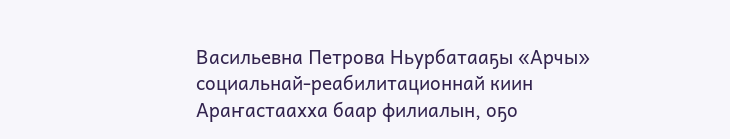Васильевна Петрова Ньурбатааҕы «Арчы» социальнай-реабилитационнай киин Араҥастаахха баар филиалын, оҕо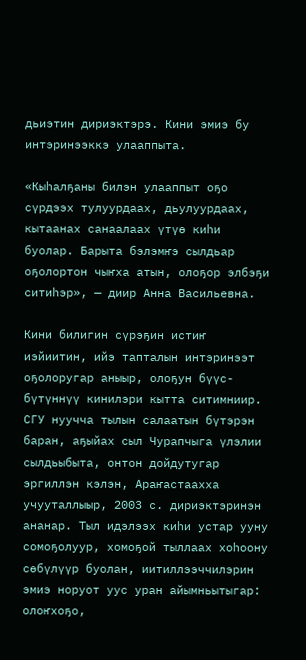дьиэтин дириэктэрэ. Кини эмиэ бу интэринээккэ улааппыта.

«Кыһалҕаны билэн улааппыт оҕо сүрдээх тулуурдаах, дьулуурдаах, кытаанах санаалаах үтүө киһи буолар. Барыта бэлэмҥэ сылдьар оҕолортон чыҥха атын, олоҕор элбэҕи ситиһэр», — диир Анна Васильевна.

Кини билигин сүрэҕин истиҥ иэйиитин, ийэ тапталын интэринээт оҕолоругар аныыр, олоҕун бүүс-бүтүннүү кинилэри кытта ситимниир. СГУ нуучча тылын салаатын бүтэрэн баран, аҕыйах сыл Чурапчыга үлэлии сылдьыбыта, онтон дойдутугар эргиллэн кэлэн, Араҥастаахха учууталлыыр, 2003 с. дириэктэринэн ананар. Тыл идэлээх киһи устар ууну сомоҕолуур, хомоҕой тыллаах хоһоону сөбүлүүр буолан, иитиллээччилэрин эмиэ норуот уус уран айымньытыгар: олоҥхоҕо,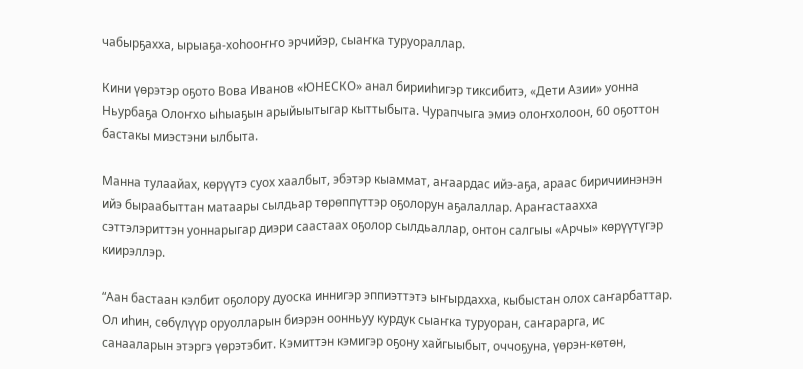чабырҕахха, ырыаҕа-хоһооҥҥо эрчийэр, сыаҥка туруораллар.

Кини үөрэтэр оҕото Вова Иванов «ЮНЕСКО» анал бирииһигэр тиксибитэ, «Дети Азии» уонна Ньурбаҕа Олоҥхо ыһыаҕын арыйыытыгар кыттыбыта. Чурапчыга эмиэ олоҥхолоон, 60 оҕоттон бастакы миэстэни ылбыта.

Манна тулаайах, көрүүтэ суох хаалбыт, эбэтэр кыаммат, аҥаардас ийэ-аҕа, араас биричиинэнэн ийэ быраабыттан матаары сылдьар төрөппүттэр оҕолорун аҕалаллар. Араҥастаахха сэттэлэриттэн уоннарыгар диэри саастаах оҕолор сылдьаллар, онтон салгыы «Арчы» көрүүтүгэр киирэллэр.

“Аан бастаан кэлбит оҕолору дуоска иннигэр эппиэттэтэ ыҥырдахха, кыбыстан олох саҥарбаттар. Ол иһин, сөбүлүүр оруолларын биэрэн оонньуу курдук сыаҥка туруоран, саҥарарга, ис санааларын этэргэ үөрэтэбит. Кэмиттэн кэмигэр оҕону хайгыыбыт, оччоҕуна, үөрэн-көтөн,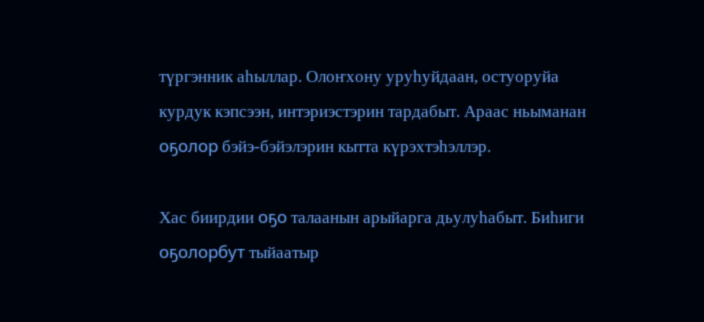түргэнник аһыллар. Олоҥхону уруһуйдаан, остуоруйа курдук кэпсээн, интэриэстэрин тардабыт. Араас ньыманан оҕолор бэйэ-бэйэлэрин кытта күрэхтэһэллэр.

Хас биирдии оҕо талаанын арыйарга дьулуһабыт. Биһиги оҕолорбут тыйаатыр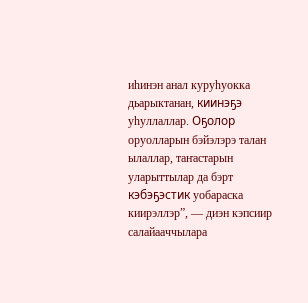иһинэн анал куруһуокка дьарыктанан, киинэҕэ уһуллаллар. Оҕолор оруолларын бэйэлэрэ талан ылаллар, таҥастарын уларыттылар да бэрт кэбэҕэстик уобараска киирэллэр”, — диэн кэпсиир салайааччылара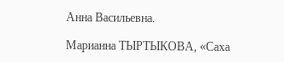Анна Васильевна.

Марианна ТЫРТЫКОВА, «Саха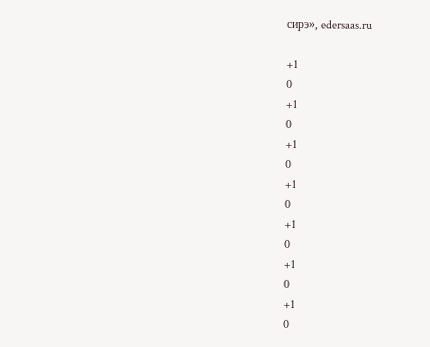сирэ», edersaas.ru

+1
0
+1
0
+1
0
+1
0
+1
0
+1
0
+1
0